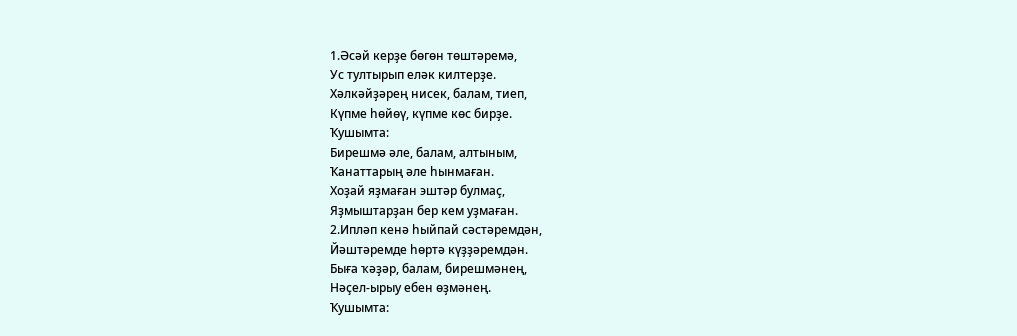1.Әсәй керҙе бөгөн төштәремә,
Ус тултырып еләк килтерҙе.
Хәлкәйҙәрең нисек, балам, тиеп,
Күпме һөйөү, күпме көс бирҙе.
Ҡушымта:
Бирешмә әле, балам, алтыным,
Ҡанаттарың әле һынмаған.
Хоҙай яҙмаған эштәр булмаҫ,
Яҙмыштарҙан бер кем уҙмаған.
2.Ипләп кенә һыйпай сәстәремдән,
Йәштәремде һөртә күҙҙәремдән.
Быға ҡәҙәр, балам, бирешмәнең,
Нәҫел-ырыу ебен өҙмәнең.
Ҡушымта: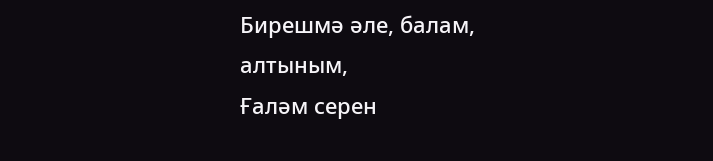Бирешмә әле, балам, алтыным,
Ғаләм серен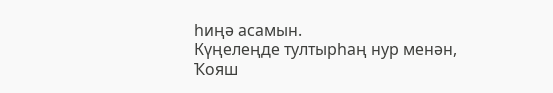һиңә асамын.
Күңелеңде тултырһаң нур менән,
Ҡояш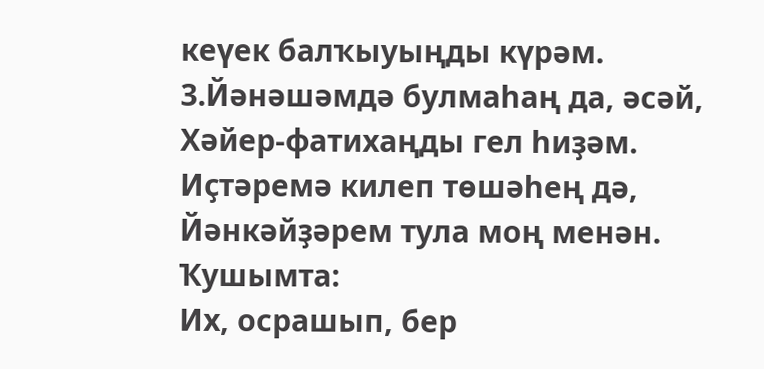кеүек балҡыуыңды күрәм.
3.Йәнәшәмдә булмаһаң да, әсәй,
Хәйер-фатихаңды гел һиҙәм.
Иҫтәремә килеп төшәһең дә,
Йәнкәйҙәрем тула моң менән.
Ҡушымта:
Их, осрашып, бер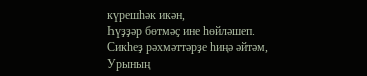күрешһәк икән,
Һүҙҙәр бөтмәҫ ине һөйләшеп.
Сикһеҙ рәхмәттәрҙе һиңә әйтәм,
Урының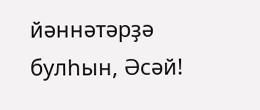йәннәтәрҙә булһын, Әсәй!